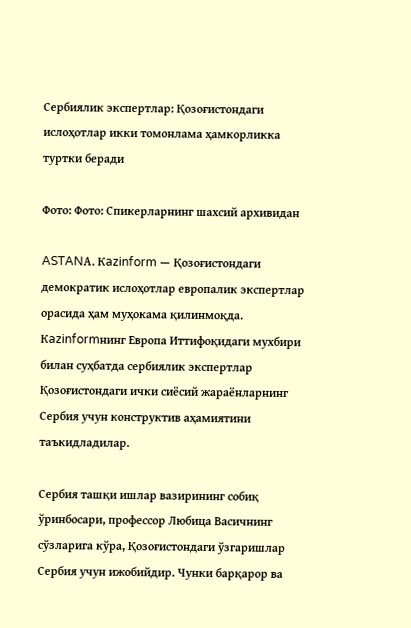Сербиялик экспертлар: Қозоғистондаги ислоҳотлар икки томонлама ҳамкорликка туртки беради

Фото: Фото: Спикерларнинг шахсий архивидан

ASTANА. Кazinform — Қозоғистондаги демократик ислоҳотлар европалик экспертлар орасида ҳам муҳокама қилинмоқда. Кazinformнинг Европа Иттифоқидаги мухбири билан суҳбатда сербиялик экспертлар Қозоғистондаги ички сиёсий жараёнларнинг Сербия учун конструктив аҳамиятини таъкидладилар.

Сербия ташқи ишлар вазирининг собиқ ўринбосари, профессор Любица Васичнинг сўзларига кўра, Қозоғистондаги ўзгаришлар Сербия учун ижобийдир. Чунки барқарор ва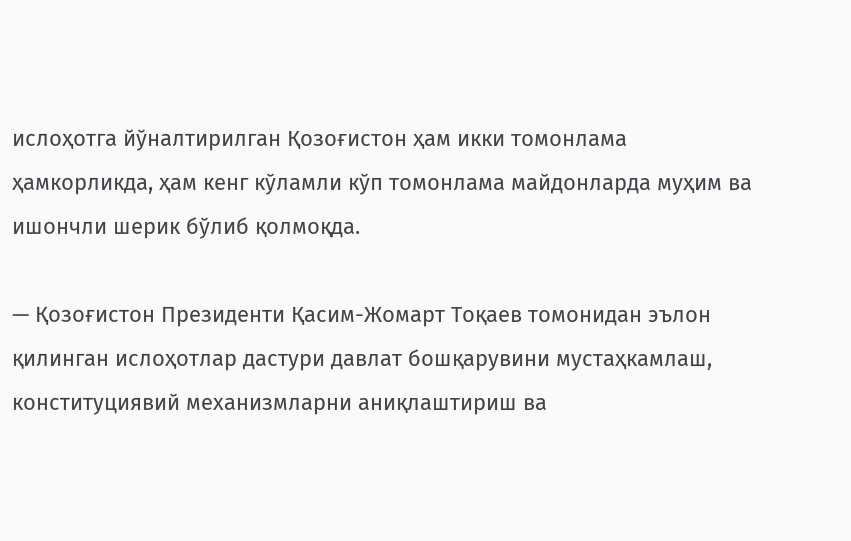ислоҳотга йўналтирилган Қозоғистон ҳам икки томонлама ҳамкорликда, ҳам кенг кўламли кўп томонлама майдонларда муҳим ва ишончли шерик бўлиб қолмоқда.

— Қозоғистон Президенти Қасим-Жомарт Тоқаев томонидан эълон қилинган ислоҳотлар дастури давлат бошқарувини мустаҳкамлаш, конституциявий механизмларни аниқлаштириш ва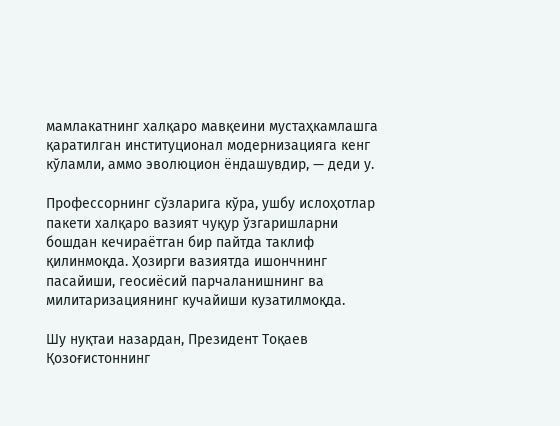мамлакатнинг халқаро мавқеини мустаҳкамлашга қаратилган институционал модернизацияга кенг кўламли, аммо эволюцион ёндашувдир, — деди у.

Профессорнинг сўзларига кўра, ушбу ислоҳотлар пакети халқаро вазият чуқур ўзгаришларни бошдан кечираётган бир пайтда таклиф қилинмоқда. Ҳозирги вазиятда ишончнинг пасайиши, геосиёсий парчаланишнинг ва милитаризациянинг кучайиши кузатилмоқда.

Шу нуқтаи назардан, Президент Тоқаев Қозоғистоннинг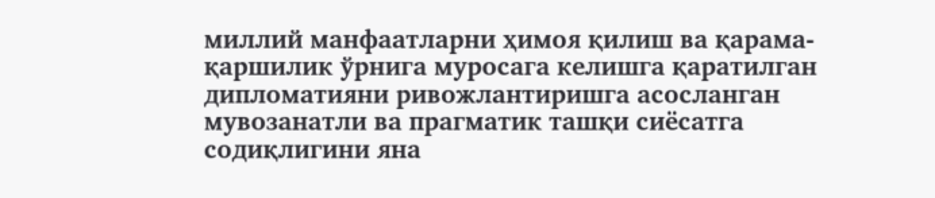миллий манфаатларни ҳимоя қилиш ва қарама-қаршилик ўрнига муросага келишга қаратилган дипломатияни ривожлантиришга асосланган мувозанатли ва прагматик ташқи сиёсатга содиқлигини яна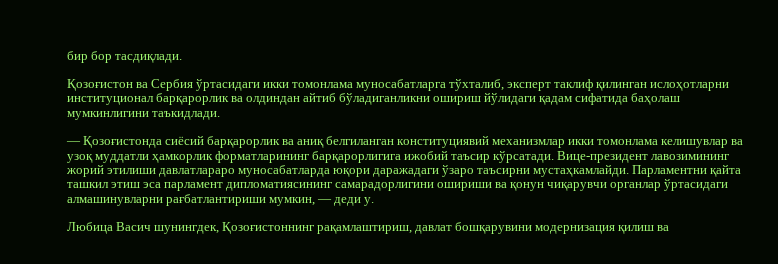бир бор тасдиқлади.

Қозоғистон ва Сербия ўртасидаги икки томонлама муносабатларга тўхталиб, эксперт таклиф қилинган ислоҳотларни институционал барқарорлик ва олдиндан айтиб бўладиганликни ошириш йўлидаги қадам сифатида баҳолаш мумкинлигини таъкидлади.

— Қозоғистонда сиёсий барқарорлик ва аниқ белгиланган конституциявий механизмлар икки томонлама келишувлар ва узоқ муддатли ҳамкорлик форматларининг барқарорлигига ижобий таъсир кўрсатади. Вице-президент лавозимининг жорий этилиши давлатлараро муносабатларда юқори даражадаги ўзаро таъсирни мустаҳкамлайди. Парламентни қайта ташкил этиш эса парламент дипломатиясининг самарадорлигини ошириши ва қонун чиқарувчи органлар ўртасидаги алмашинувларни рағбатлантириши мумкин, — деди у.

Любица Васич шунингдек, Қозоғистоннинг рақамлаштириш, давлат бошқарувини модернизация қилиш ва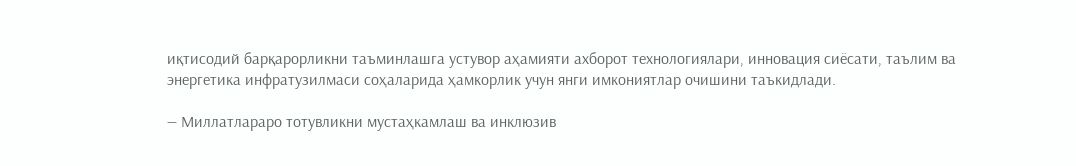иқтисодий барқарорликни таъминлашга устувор аҳамияти ахборот технологиялари, инновация сиёсати, таълим ва энергетика инфратузилмаси соҳаларида ҳамкорлик учун янги имкониятлар очишини таъкидлади.

— Миллатлараро тотувликни мустаҳкамлаш ва инклюзив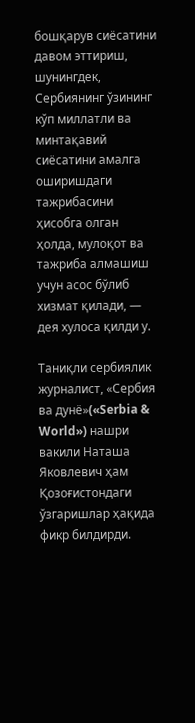бошқарув сиёсатини давом эттириш, шунингдек, Сербиянинг ўзининг кўп миллатли ва минтақавий сиёсатини амалга оширишдаги тажрибасини ҳисобга олган ҳолда, мулоқот ва тажриба алмашиш учун асос бўлиб хизмат қилади, — дея хулоса қилди у.

Таниқли сербиялик журналист, «Сербия ва дунё»(«Serbia & World») нашри вакили Наташа Яковлевич ҳам Қозоғистондаги ўзгаришлар ҳақида фикр билдирди.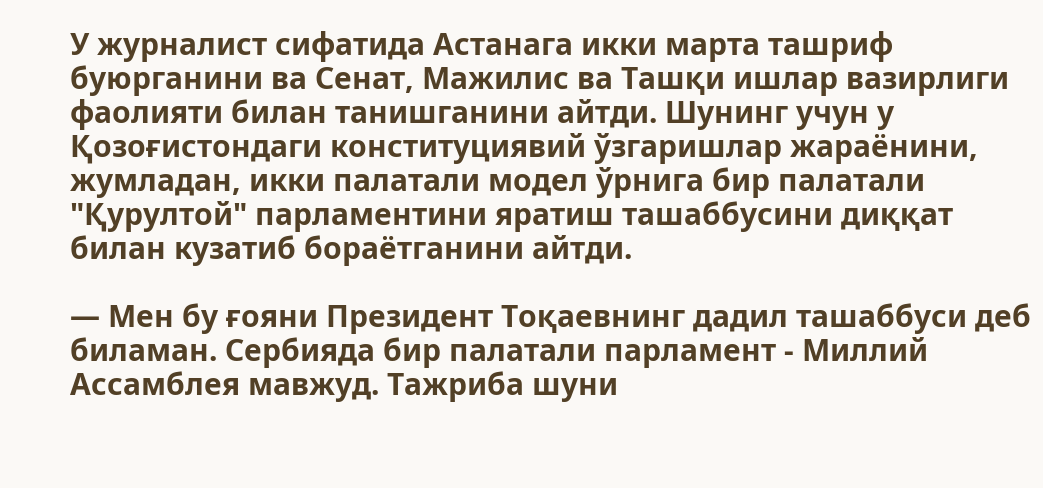У журналист сифатида Астанага икки марта ташриф буюрганини ва Сенат, Мажилис ва Ташқи ишлар вазирлиги фаолияти билан танишганини айтди. Шунинг учун у Қозоғистондаги конституциявий ўзгаришлар жараёнини, жумладан, икки палатали модел ўрнига бир палатали "Қурултой" парламентини яратиш ташаббусини диққат билан кузатиб бораётганини айтди.

— Мен бу ғояни Президент Тоқаевнинг дадил ташаббуси деб биламан. Сербияда бир палатали парламент - Миллий Ассамблея мавжуд. Тажриба шуни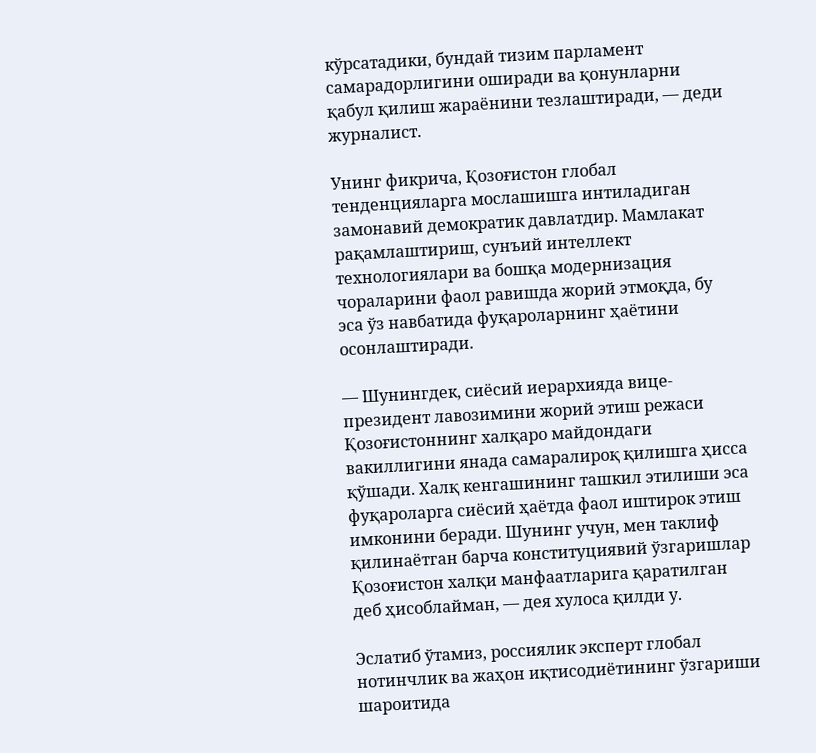кўрсатадики, бундай тизим парламент самарадорлигини оширади ва қонунларни қабул қилиш жараёнини тезлаштиради, — деди журналист.

Унинг фикрича, Қозоғистон глобал тенденцияларга мослашишга интиладиган замонавий демократик давлатдир. Мамлакат рақамлаштириш, сунъий интеллект технологиялари ва бошқа модернизация чораларини фаол равишда жорий этмоқда, бу эса ўз навбатида фуқароларнинг ҳаётини осонлаштиради.

— Шунингдек, сиёсий иерархияда вице-президент лавозимини жорий этиш режаси Қозоғистоннинг халқаро майдондаги вакиллигини янада самаралироқ қилишга ҳисса қўшади. Халқ кенгашининг ташкил этилиши эса фуқароларга сиёсий ҳаётда фаол иштирок этиш имконини беради. Шунинг учун, мен таклиф қилинаётган барча конституциявий ўзгаришлар Қозоғистон халқи манфаатларига қаратилган деб ҳисоблайман, — дея хулоса қилди у.

Эслатиб ўтамиз, россиялик эксперт глобал нотинчлик ва жаҳон иқтисодиётининг ўзгариши шароитида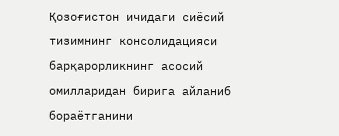Қозоғистон ичидаги сиёсий тизимнинг консолидацияси барқарорликнинг асосий омилларидан бирига айланиб бораётганини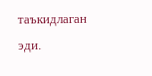таъкидлаган эди.